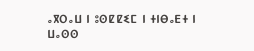ⴰⴳⵔⴰⵡ ⵏ ⵓⵙⵇⵇⵉⵎ ⵏ ⵜⵏⴱⴰⴹⵜ ⵏ ⵡⴰⵙⵙ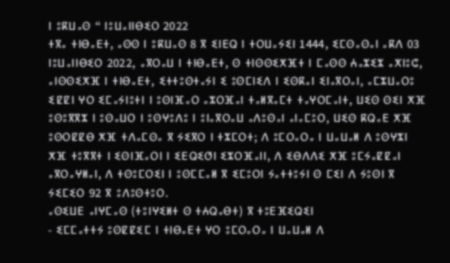ⵏ ⵓⴽⵡⴰⵙ “ ⵏⵓⵡⴰⵏⵏⴱⵉⵔ 2022
ⵜⴳⴰ ⵜⵏⴱⴰⴹⵜ, ⴰⵙⵙ ⵏ ⵓⴽⵡⴰⵙ 8 ⴳ ⵉⵏⴹⵕ ⵏ ⵜⵔⵡⴰⵢⵉⵏ 1444, ⵉⵎⵙⴰⵙⴰⵏ ⴰⴽⴷ 03 ⵏⵓⵡⴰⵏⵏⴱⵉⵔ 2022, ⴰⴳⵔⴰⵡ ⵏ ⵜⵏⴱⴰⴹⵜ, ⵙ ⵜⵏⵙⵙⵉⵅⴼⵜ ⵏ ⵎⴰⵙⵙ ⵄⴰⵣⵉⵣ ⴰⵅⵏⵓⵛ, ⴰⵏⵙⵙⵉⵅⴼ ⵏ ⵜⵏⴱⴰⴹⵜ, ⵉⵜⵜⵓⵙⵜⴰⵢⵏ ⵉ ⵓⵙⵎⵏⵉⴷ ⵏ ⵉⵙⴽⴰⵏ ⵉⵏⴰⴳⵔⴰⵏ, ⴰⵎⵣⵡⴰⵔⵓ ⵉⵇⵇⵏ ⵖⵔ ⵉⵎⴰⵢⵏⵓⵜⵏ ⵏ ⵓⵙⵏⴼⴰⵔ ⴰⵣⵔⴼⴰⵏ ⵜⴰⵍⴳⴰⵎⵜ ⵜⴰⵖⵔⵎⴰⵏⵜ, ⵡⵉⵙ ⵙⵉⵏ ⵅⴼ ⵓⵙⵓⴳⴳⵣ ⵏ ⵓⵙⴰⵡⵔ ⵏ ⵓⵙⵖⵓⴷⵓ ⵏ ⵓⵏⴰⴳⵔⴰⵡ ⴰⴷⵓⵙⴰⵏ ⴰⵏⴰⵎⵓⵔ, ⵡⵉⵙ ⴽⵕⴰⴹ ⵅⴼ ⵓⵙⵔⵇⵇⴱ ⵅⴼ ⵜⴷⴰⵎⵙⴰ ⴳ ⵢⵉⴳⵔ ⵏ ⵜⵣⵎⵔⵜ; ⴷ ⵓⵎⵔⴰⵔⴰ ⵏ ⵡⴰⵡⴰⵍ ⴷ ⵓⵙⵖⵣⵏ ⵅⴼ ⵜⵓⴳⴳⵜ ⵏ ⵉⵙⵏⴼⴰⵔⵏ ⵏ ⵉⴹⵕⵉⵚⵏ ⵉⵣⵔⴼⴰⵏⵏ, ⴷ ⵉⴱⴷⴷⵉ ⵅⴼ ⵓⵎⵢⴰⵇⵇⴰⵏ ⴰⴳⵔⴰⵖⵍⴰⵏ, ⴷ ⵜⵙⵓⵎⵔⵉⵏ ⵏ ⵓⵙⵎⵎⴰⵍ ⴳ ⵉⵎⵓⵔⵏ ⵢⴰⵜⵜⵓⵢⵏ ⵙ ⵎⵉⵏ ⴷ ⵢⵓⵙⵏ ⴳ ⵢⵉⵎⵉⵔ 92 ⴳ ⵓⴷⵓⵙⵜⵓⵔ.
ⴰⵙⵉⵡⴹ ⴰⵏⵖⵎⴰⵙ (ⵜⵓⵏⵖⵉⵍⵜ ⵙ ⵜⵄⵕⴰⴱⵜ) ⴳ ⵜⵓⴹⴼⵉⵕⵉⵏ
- ⵉⵎⵎⴰⵜⵜⵢ ⵓⵙⵇⵇⵉⵎ ⵏ ⵜⵏⴱⴰⴹⵜ ⵖⵔ ⵓⵎⵔⴰⵔⴰ ⵏ ⵡⴰⵡⴰⵍ ⴷ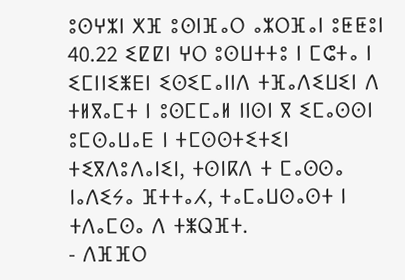ⵓⵙⵖⵣⵏ ⵅⴼ ⵓⵙⵏⴼⴰⵔ ⴰⵣⵔⴼⴰⵏ ⵓⵟⵟⵓⵏ 40.22 ⵉⵇⵇⵏ ⵖⵔ ⵓⵙⵡⵜⵜⵓ ⵏ ⵎⵛⵜⴰ ⵏ ⵉⵎⵏⵏⵉⵥⴹⵏ ⵉⵙⵉⵎⴰⵏⵏⴷ ⵜⴼⴰⴷⵉⵡⵉⵏ ⴷ ⵜⵍⴳⴰⵎⵜ ⵏ ⵓⵙⵎⵎⴰⵍ ⵏⵏⵙⵏ ⴳ ⵉⵎⴰⵙⵙⵏ ⵓⵎⵙⴰⵡⴰⴹ ⵏ ⵜⵎⵙⵙⵜⵉⵜⵉⵏ ⵜⵉⴳⴷⵓⴷⴰⵏⵉⵏ, ⵜⵙⵏⴽⴷ ⵜ ⵎⴰⵙⵙⴰ ⵏⴰⴷⵉⵢⴰ ⴼⵜⵜⴰⵃ, ⵜⴰⵎⴰⵡⵙⴰⵙⵜ ⵏ ⵜⴷⴰⵎⵙⴰ ⴷ ⵜⵥⵕⴼⵜ.
- ⴷⴼⴼⵔ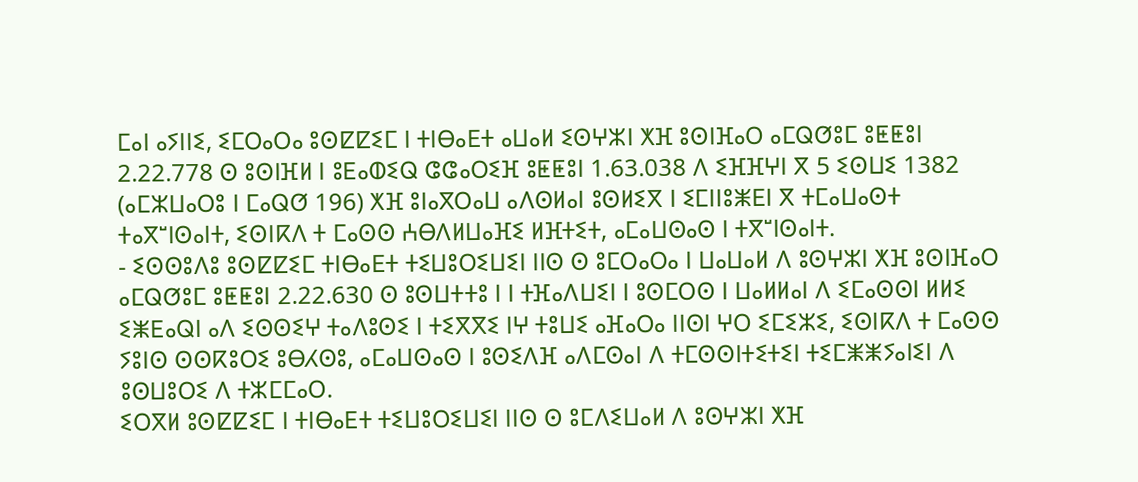ⵎⴰⵏ ⴰⵢⵏⵏⵉ, ⵉⵎⵔⴰⵔⴰ ⵓⵙⵇⵇⵉⵎ ⵏ ⵜⵏⴱⴰⴹⵜ ⴰⵡⴰⵍ ⵉⵙⵖⵣⵏ ⵅⴼ ⵓⵙⵏⴼⴰⵔ ⴰⵎⵕⵚⵓⵎ ⵓⵟⵟⵓⵏ 2.22.778 ⵙ ⵓⵙⵏⴼⵍ ⵏ ⵓⴹⴰⵀⵉⵕ ⵛⵛⴰⵔⵉⴼ ⵓⵟⵟⵓⵏ 1.63.038 ⴷ ⵉⴼⴼⵖⵏ ⴳ 5 ⵉⵙⵡⵉ 1382 (ⴰⵎⵣⵡⴰⵔⵓ ⵏ ⵎⴰⵕⵚ 196) ⵅⴼ ⵓⵏⴰⴳⵔⴰⵡ ⴰⴷⵙⵍⴰⵏ ⵓⵙⵍⵉⴳ ⵏ ⵉⵎⵏⵏⵓⵥⴹⵏ ⴳ ⵜⵎⴰⵡⴰⵙⵜ ⵜⴰⴳⵯⵏⵙⴰⵏⵜ, ⵉⵙⵏⴽⴷ ⵜ ⵎⴰⵙⵙ ⵄⴱⴷⵍⵡⴰⴼⵉ ⵍⴼⵜⵉⵜ, ⴰⵎⴰⵡⵙⴰⵙ ⵏ ⵜⴳⵯⵏⵙⴰⵏⵜ.
- ⵉⵙⵙⵓⴷⵓ ⵓⵙⵇⵇⵉⵎ ⵜⵏⴱⴰⴹⵜ ⵜⵉⵡⵓⵔⵉⵡⵉⵏ ⵏⵏⵙ ⵙ ⵓⵎⵔⴰⵔⴰ ⵏ ⵡⴰⵡⴰⵍ ⴷ ⵓⵙⵖⵣⵏ ⵅⴼ ⵓⵙⵏⴼⴰⵔ ⴰⵎⵕⵚⵓⵎ ⵓⵟⵟⵓⵏ 2.22.630 ⵙ ⵓⵙⵡⵜⵜⵓ ⵏ ⵏ ⵜⴼⴰⴷⵡⵉⵏ ⵏ ⵓⵙⵎⵔⵙ ⵏ ⵡⴰⵍⵍⴰⵏ ⴷ ⵉⵎⴰⵙⵙⵏ ⵍⵍⵉ ⵉⵥⴹⴰⵕⵏ ⴰⴷ ⵉⵙⵙⵉⵖ ⵜⴰⴷⵓⵙⵉ ⵏ ⵜⵉⴳⴳⵉ ⵏⵖ ⵜⵓⵡⵉ ⴰⴼⴰⵔⴰ ⵏⵏⵙⵏ ⵖⵔ ⵉⵎⵉⵣⵉ, ⵉⵙⵏⴽⴷ ⵜ ⵎⴰⵙⵙ ⵢⵓⵏⵙ ⵙⵙⴽⵓⵔⵉ ⵓⴱⵃⵙⵓ, ⴰⵎⴰⵡⵙⴰⵙ ⵏ ⵓⵙⵉⴷⴼ ⴰⴷⵎⵙⴰⵏ ⴷ ⵜⵎⵙⵙⵏⵜⵉⵜⵉⵏ ⵜⵉⵎⵥⵥⵢⴰⵏⵉⵏ ⴷ ⵓⵙⵡⵓⵔⵉ ⴷ ⵜⵣⵎⵎⴰⵔ.
ⵉⵔⴳⵍ ⵓⵙⵇⵇⵉⵎ ⵏ ⵜⵏⴱⴰⴹⵜ ⵜⵉⵡⵓⵔⵉⵡⵉⵏ ⵏⵏⵙ ⵙ ⵓⵎⴷⵉⵡⴰⵍ ⴷ ⵓⵙⵖⵣⵏ ⵅⴼ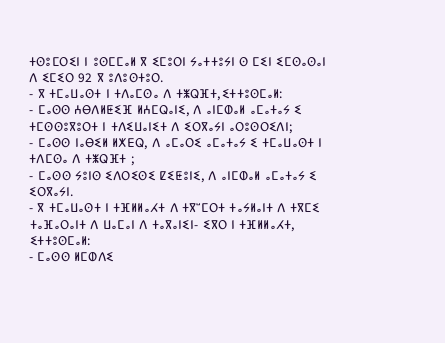ⵜⵙⵓⵎⵔⵉⵏ ⵏ ⵓⵙⵎⵎⴰⵍ ⴳ ⵉⵎⵓⵔⵏ ⵢⴰⵜⵜⵓⵢⵏ ⵙ ⵎⵉⵏ ⵉⵎⵙⴰⵙⴰⵏ ⴷ ⵉⵎⵉⵔ 92 ⴳ ⵓⴷⵓⵙⵜⵓⵔ.
- ⴳ ⵜⵎⴰⵡⴰⵙⵜ ⵏ ⵜⴷⴰⵎⵙⴰ ⴷ ⵜⵥⵕⴼⵜ,ⵉⵜⵜⵓⵙⵎⴰⵍ:
- ⵎⴰⵙⵙ ⵄⴱⴷⵍⵟⵉⴼ ⵍⵄⵎⵕⴰⵏⵉ, ⴷ ⴰⵏⵎⵀⴰⵍ ⴰⵎⴰⵜⴰⵢ ⵉ ⵜⵎⵙⵙⵓⴳⵓⵔⵜ ⵏ ⵜⴷⵉⵡⴰⵏⵉⵜ ⴷ ⵉⵔⴳⴰⵢⵏ ⴰⵔⵓⵙⵔⵉⴷⵏ;
- ⵎⴰⵙⵙ ⵏⴰⴱⵉⵍ ⵍⵅⴹⵕ, ⴷ ⴰⵎⴰⵔⵉ ⴰⵎⴰⵜⴰⵢ ⵉ ⵜⵎⴰⵡⴰⵙⵜ ⵏ ⵜⴷⵎⵙⴰ ⴷ ⵜⵥⵕⴼⵜ ;
- ⵎⴰⵙⵙ ⵢⵓⵏⵙ ⵉⴷⵔⵉⵙⵉ ⵇⵉⵟⵓⵏⵉ, ⴷ ⴰⵏⵎⵀⴰⵍ ⴰⵎⴰⵜⴰⵢ ⵉ ⵉⵔⴳⴰⵢⵏ.
- ⴳ ⵜⵎⴰⵡⴰⵙⵜ ⵏ ⵜⴼⵍⵍⴰⵃⵜ ⴷ ⵜⴳⵯⵎⵔⵜ ⵜⴰⵢⵍⴰⵏⵜ ⴷ ⵜⴳⵎⵉ ⵜⴰⴼⴰⵔⴰⵏⵜ ⴷ ⵡⴰⵎⴰⵏ ⴷ ⵜⴰⴳⴰⵏⵉⵏ- ⵉⴳⵔ ⵏ ⵜⴼⵍⵍⴰⵃⵜ, ⵉⵜⵜⵓⵙⵎⴰⵍ:
- ⵎⴰⵙⵙ ⵍⵎⵀⴷⵉ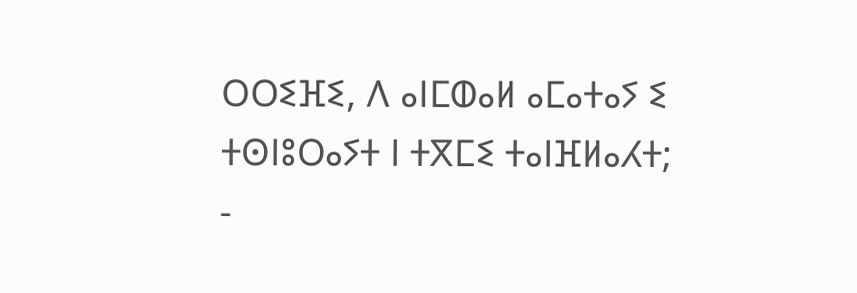ⵔⵔⵉⴼⵉ, ⴷ ⴰⵏⵎⵀⴰⵍ ⴰⵎⴰⵜⴰⵢ ⵉ ⵜⵙⵏⵓⵔⴰⵢⵜ ⵏ ⵜⴳⵎⵉ ⵜⴰⵏⴼⵍⴰⵃⵜ;
-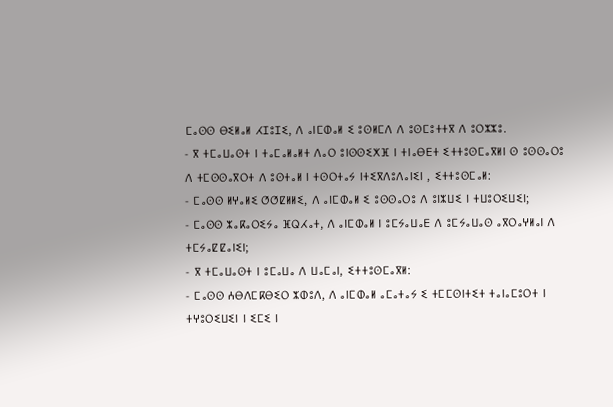ⵎⴰⵙⵙ ⴱⵉⵍⴰⵍ ⵃⵊⵓⵊⵉ, ⴷ ⴰⵏⵎⵀⴰⵍ ⵉ ⵓⵙⵍⵎⴷ ⴷ ⵓⵙⵎⵓⵜⵜⴳ ⴷ ⵓⵔⵣⵣⵓ.
- ⴳ ⵜⵎⴰⵡⴰⵙⵜ ⵏ ⵜⴰⵎⴰⵍⴰⵍⵜ ⴷⴰⵔ ⵓⵏⵙⵙⵉⵅⴼ ⵏ ⵜⵏⴰⴱⴹⵜ ⵉⵜⵜⵓⵙⵎⴰⴳⵍⵏ ⵙ ⵓⵙⵙⴰⵔⵓ ⴷ ⵜⵎⵙⵙⴰⴳⵔⵜ ⴷ ⵓⵙⵜⴰⵍ ⵏ ⵜⵙⵔⵜⴰⵢ ⵏⵜⵉⴳⴷⵓⴷⴰⵏⵉⵏ , ⵉⵜⵜⵓⵙⵎⴰⵍ:
- ⵎⴰⵙⵙ ⵍⵖⴰⵍⵉ ⵚⵚⵇⵍⵍⵉ, ⴷ ⴰⵏⵎⵀⴰⵍ ⵉ ⵓⵙⵙⴰⵔⵓ ⴷ ⵓⵏⵣⵡⵉ ⵏ ⵜⵡⵓⵔⵉⵡⵉⵏ;
- ⵎⴰⵙⵙ ⵣⴰⴽⴰⵔⵉⵢⴰ ⴼⵕⵃⴰⵜ, ⴷ ⴰⵏⵎⵀⴰⵍ ⵏ ⵓⵎⵢⴰⵡⴰⴹ ⴷ ⵓⵎⵢⴰⵡⴰⵙ ⴰⴳⵔⴰⵖⵍⴰⵏ ⴷ ⵜⵎⵢⴰⵇⵇⴰⵏⵉⵏ;
- ⴳ ⵜⵎⴰⵡⴰⵙⵜ ⵏ ⵓⵎⴰⵡⴰ ⴷ ⵡⴰⵎⴰⵏ, ⵉⵜⵜⵓⵙⵎⴰⴳⵍ:
- ⵎⴰⵙⵙ ⵄⴱⴷⵎⴽⴱⵉⵔ ⵣⵀⵓⴷ, ⴷ ⴰⵏⵎⵀⴰⵍ ⴰⵎⴰⵜⴰⵢ ⵉ ⵜⵎⵎⵙⵏⵜⵉⵜ ⵜⴰⵏⴰⵎⵓⵔⵜ ⵏ ⵜⵖⵓⵔⵉⵡⵉⵏ ⵏ ⵉⵎⵉ ⵏ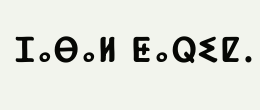ⵊⴰⴱⴰⵍ ⵟⴰⵕⵉⵇ.